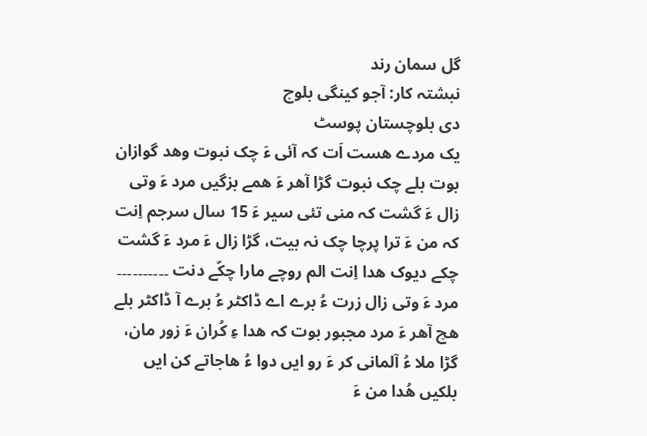گل سمان رند
نبشتہ کار: آجو کینگی بلوچ
دی بلوچستان پوسٹ
یک مردے ھست اَت کہ آئی ءَ چک نبوت وھد گوازان بوت بلے چک نبوت گڑا آھر ءَ ھمے بزگیں مرد ءَ وتی زال ءَ گشت کہ منی تئی سیر ءَ 15 سال سرجم اِنت کہ من ءَ ترا پرچا چک نہ بیت، گڑا زال ءَ مرد ءَ گشت چکے دیوک ھدا اِنت الم روچے مارا چکّے دنت ۔۔۔۔۔۔۔۔۔۔
مرد ءَ وتی زال زرت ءُ برے اے ڈاکٹر ءُ برے آ ڈاکٹر بلے ھچ آھر ءَ مرد مجبور بوت کہ ھدا ءِ کُران ءَ زور مان، گڑا ملا ءُ آلمانی کر ءَ رو ایں دوا ءُ ھاجاتے کن ایں بلکیں ھُدا من ءَ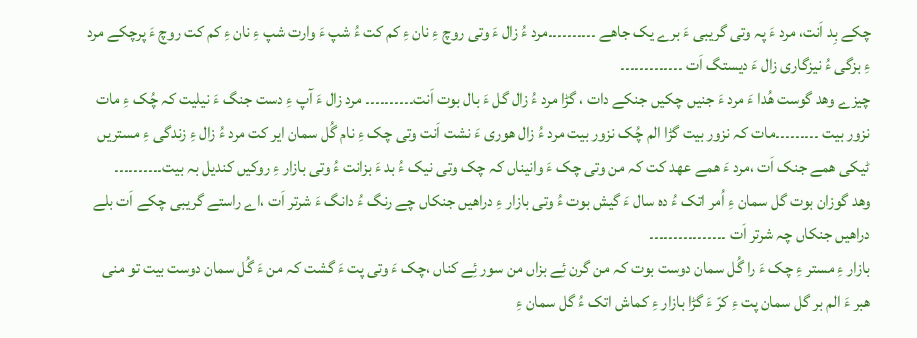چکے بِد اَنت، مرد ءَ پہ وتی گریبی ءَ برے یک جاھے ۔۔۔۔۔۔۔۔۔۔مرد ءُ زال ءَ وتی روچ ءِ نان ءِ کم کت ءُ شپ ءَ وارت شپ ءِ نان ءِ کم کت روچ ءَ پرچکے مرد ءِ بزگی ءُ نیزگاری زال ءَ دیستگ اَت ۔۔۔۔۔۔۔۔۔۔۔۔۔
چیزے وھد گوست ھُدا ءَ مرد ءَ جنیں چکیں جنکے دات ، گڑا مرد ءُ زال گل ءَ بال بوت اَنت۔۔۔۔۔۔۔۔۔۔ مرد زال ءَ آپ ءِ دست جنگ ءَ نیلیت کہ چُک ءِ مات نزور بیت ۔۔۔۔۔۔۔۔۔مات کہ نزور بیت گڑا الم چُک نزور بیت مرد ءُ زال ھوری ءَ نشت اَنت وتی چک ءِ نام گُل سمان ایر کت مرد ءُ زال ءِ زندگی ءِ مستریں ٹیکی ھمے جنک اَت ،مرد ءَ ھمے عھد کت کہ من وتی چک ءَ وانیناں کہ چک وتی نیک ءُ بد ءَ بزانت ءُ وتی بازار ءِ روکیں کندیل بہ بیت۔۔۔۔۔۔۔۔۔۔
وھد گوزان بوت گل سمان ءِ اُمر اتک ءُ دہ سال ءَ گیش بوت ءُ وتی بازار ءِ دراھیں جنکاں چے رنگ ءُ دانگ ءَ شرتر اَت ،اے راستے گریبی چکے اَت بلے دراھیں جنکاں چہ شرتر اَت ۔۔۔۔۔۔۔۔۔۔۔۔۔۔۔۔
بازار ءِ مستر ءِ چک ءَ را گُل سمان دوست بوت کہ من گرن ئِے بزاں من سور ئِے کناں ،چک ءَ وتی پت ءَ گشت کہ من ءَ گُل سمان دوست بیت تو منی ھبر ءَ الم بر گل سمان پت ءِ کرّ ءَ گڑا بازار ءِ کماش اتک ءُ گل سمان ءِ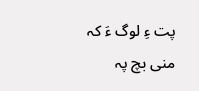پت ءِ لوگ ءَ کہ منی بچ پہ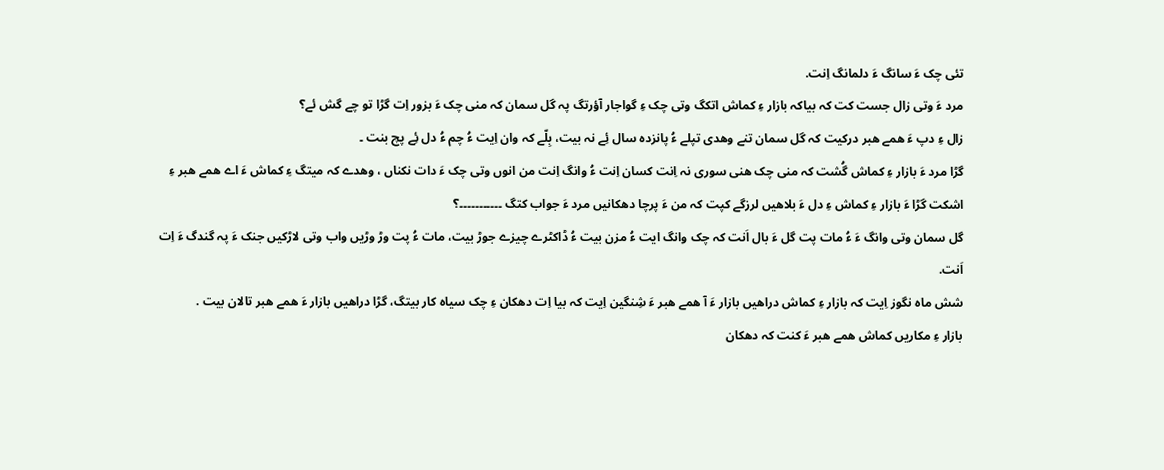تئی چک ءَ سانگ ءَ دلمانگ اِنت.
مرد ءَ وتی زال جست کت کہ بیاکہ بازار ءِ کماش اتکگ وتی چک ءِ گواجار آؤرتگ پہ گل سمان کہ منی چک ءَ بزور اِت گڑا تو چے گش ئے؟
زال ءِ دپ ءَ ھمے ھبر درکیت کہ گل سمان تنے وھدی تپلے ءُ پانزدہ سال ئِے نہ بیت، بِلّے کہ وان اِیت ءُ چم ءُ دل ئِے پچ بنت ۔
گڑا مرد ءَ بازار ءِ کماش گُشت کہ منی چک ھنی سوری نہ اِنت کسان اِنت ءُ وانگ اِنت من انوں وتی چک ءَ دات نکناں ، وھدے کہ میتگ ءِ کماش ءَ اے ھمے ھبر ءِ اشکت گڑا ءَ بازار ءِ کماش ءِ دل ءَ بلاھیں لرزگے کپت کہ من ءَ پرچا دھکانیں مرد ءَ جواب کتگ ۔۔۔۔۔۔۔۔۔۔۔؟
گل سمان وتی وانگ ءَ ءُ مات پت گل ءَ بال اَنت کہ چک وانگ ایت ءُ مزن بیت ءُ ڈاکٹرے چیزے جوڑ بیت، مات ءُ پت وڑ وڑیں واب وتی لاڑکیں جنک ءَ پہ گندگ ءَ اِت اَنت.
شش ماہ نگوز اِیت کہ بازار ءِ کماش دراھیں بازار ءَ آ ھمے ھبر ءَ شِنگین اِیت کہ بیا اِت دھکان ءِ چک سیاہ کار بیتگ، گڑا دراھیں بازار ءَ ھمے ھبر تالان بیت .
بازار ءِ مکاریں کماش ھمے ھبر ءَ کنت کہ دھکان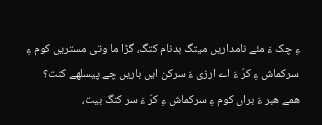ءِ چک ءَ مئے نامداریں میتگ بدنام کتگ، گڑا ما وتی مستریں کوم ءِ سرکماش ءِ کرّ ءَ اے ارزی ءَ سرکن ایں باریں چے پیسلھے کنت؟
ھمے ھبر ءَ براں کوم ءِ سرکماش ءِ کرّ ءَ سر کنگ بیت،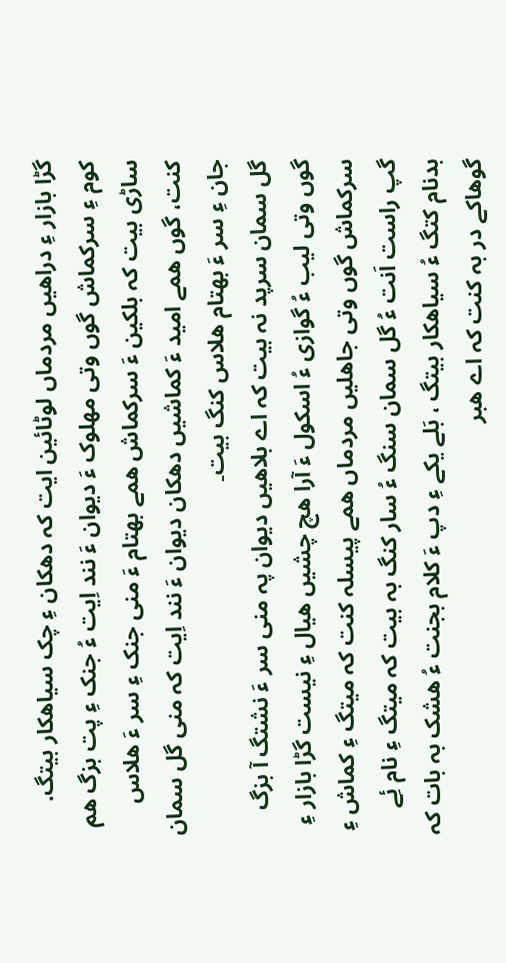گڑا بازار ءِ دراھیں مردماں لوٹائین ایت کہ دھکان ءِ چک سیاھکار بیتگ.
کوم ءِ سرکماش گوں وتی مھلوک ءَ دیوان ءَ نند اِیت ءُ جنک ءِ پت بزگ ھم ساڑی بیت کہ بلکین ءَ سرکماش ھمے بھتام ءَ منی جنک ءِ سر ءَ ھلاس کنت، گوں ھمے امید ءَ کماشیں دھکان دیوان ءَ نند اِیت کہ منی گل سمان جان ءِ سر ءَ بھتام ھلاس کنگ بیت۔
گل سمان سرپد نہ بیت کہ اے بلاھیں دیوان پہ منی سر ءَ نشتگ آ بزگ گوں وتی لیب ءُ گوازی ءُ اسکول ءَ آرا ھچ چشیں ھیال ءِ نیست گڑا بازار ءِ سرکماش گوں وتی جاھلیں مردماں ھمے پیسلہ کنت کہ میتگ ءِ کماش ءِ گپ راست اَنت ءُ گل سمان سنگ ءُ سار کنگ بہ بیت کہ میتگ ءِ نام ئِے بدنام کتگ ءُ سیاھکار بیتگ ، بَلے یکے ءِ دپ ءَ کلام بجنت ءُ ھشک بہ بات کہ گوھاکے در بہ کنت کہ اے ھبر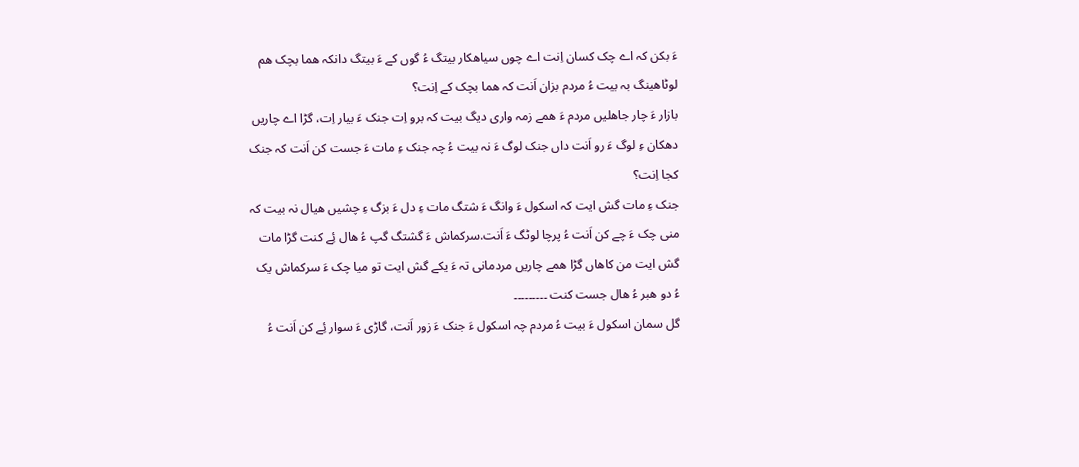ءَ بکن کہ اے چک کسان اِنت اے چوں سیاھکار بیتگ ءُ گوں کے ءَ بیتگ دانکہ ھما بچک ھم لوٹاھینگ بہ بیت ءُ مردم بزان اَنت کہ ھما بچک کے اِنت؟
بازار ءَ چار جاھلیں مردم ءَ ھمے زمہ واری دیگ بیت کہ برو اِت جنک ءَ بیار اِت، گڑا اے چاریں دھکان ءِ لوگ ءَ رو اَنت داں جنک لوگ ءَ نہ بیت ءُ چہ جنک ءِ مات ءَ جست کن اَنت کہ جنک کجا اِنت؟
جنک ءِ مات گش ایت کہ اسکول ءَ وانگ ءَ شتگ مات ءِ دل ءَ بزگ ءِ چشیں ھیال نہ بیت کہ منی چک ءَ چے کن اَنت ءُ پرچا لوٹگ ءَ اَنت.سرکماش ءَ گشتگ گپ ءُ ھال ئِے کنت گڑا مات گش ایت من کاھاں گڑا ھمے چاریں مردمانی تہ ءَ یکے گش ایت تو میا چک ءَ سرکماش یک ءُ دو ھبر ءُ ھال جست کنت ۔۔۔۔۔۔۔۔۔
گل سمان اسکول ءَ بیت ءُ مردم چہ اسکول ءَ جنک ءَ زور اَنت، گاڑی ءَ سوار ئِے کن اَنت ءُ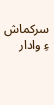سرکماش ءِ وادار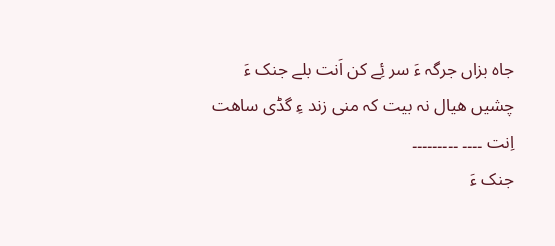جاہ بزاں جرگہ ءَ سر ئِے کن اَنت بلے جنک ءَ چشیں ھیال نہ بیت کہ منی زند ءِ گڈی ساھت اِنت ۔۔۔۔ ۔۔۔۔۔۔۔۔۔
جنک ءَ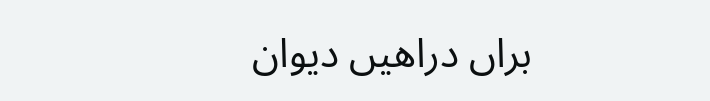براں دراھیں دیوان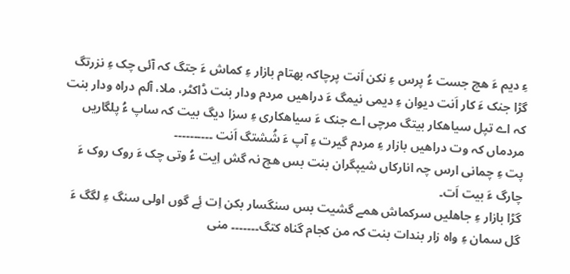ءِ دیم ءَ ھچ جست ءُ پرس ءِ نکن اَنت پرچاکہ بھتام بازار ءِ کماش ءَ جتگ کہ آئی چک ءِ نزرتگ گڑا جنک ءَ کار اَنت دیوان ءِ دیمی نیمگ ءَ دراھیں مردم ودار بنت ڈاکٹر، ملا، آلم دراہ ودار بنت کہ اے تپل سیاھکار بیتگ مرچی اے جنک ءَ سیاھکاری ءِ سزا دیگ بیت کہ ساپ ءُ پلگاریں مردماں کہ وت دراھیں بازار ءِ مردم گیرت ءِ آپ ءَ شُشتگ اَنت ۔۔۔۔۔۔۔۔۔۔
پت ءِ چمانی ارس چہ انارکاں شیپگران بنت بس ھچ نہ گش اِیت ءُ وتی چک ءَ روک روک ءَ چارگ ءَ بیت اَت۔
گڑا بازار ءِ جاھلیں سرکماش ھمے گشیت بس سنگسار بکن اِت ئِے گوں اولی سنگ ءِ لگگ ءَ گل سمان ءِ واہ زار بندات بنت کہ من کجام گناہ کتگ۔۔۔۔۔۔۔ منی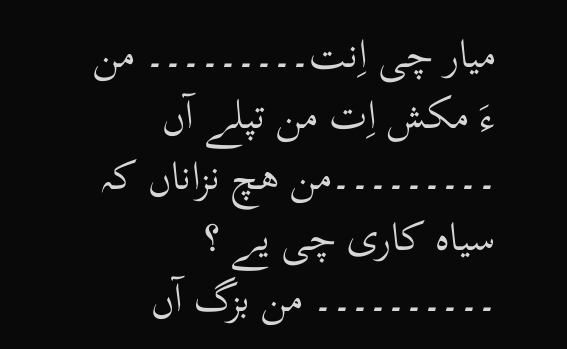میار چی اِنت۔۔۔۔۔۔۔۔۔ من ءَ مکش اِت من تپلے آں ۔۔۔۔۔۔۔۔۔من ھچ نزاناں کہ سیاہ کاری چی یے ؟ ۔۔۔۔۔۔۔۔۔۔ من بزگ آں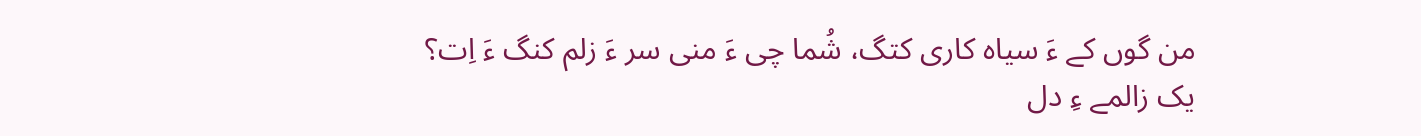من گوں کے ءَ سیاہ کاری کتگ، شُما چی ءَ منی سر ءَ زلم کنگ ءَ اِت؟
یک زالمے ءِ دل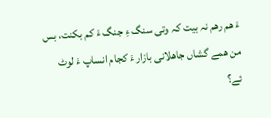ءَ ھم رھم نہ بیت کہ وتی سنگ ءِ جنگ ءَ کم بکنت، بس من ھمے گشاں جاھلانی بازار ءَ کجام انساپ ءَ لوٹ ئے؟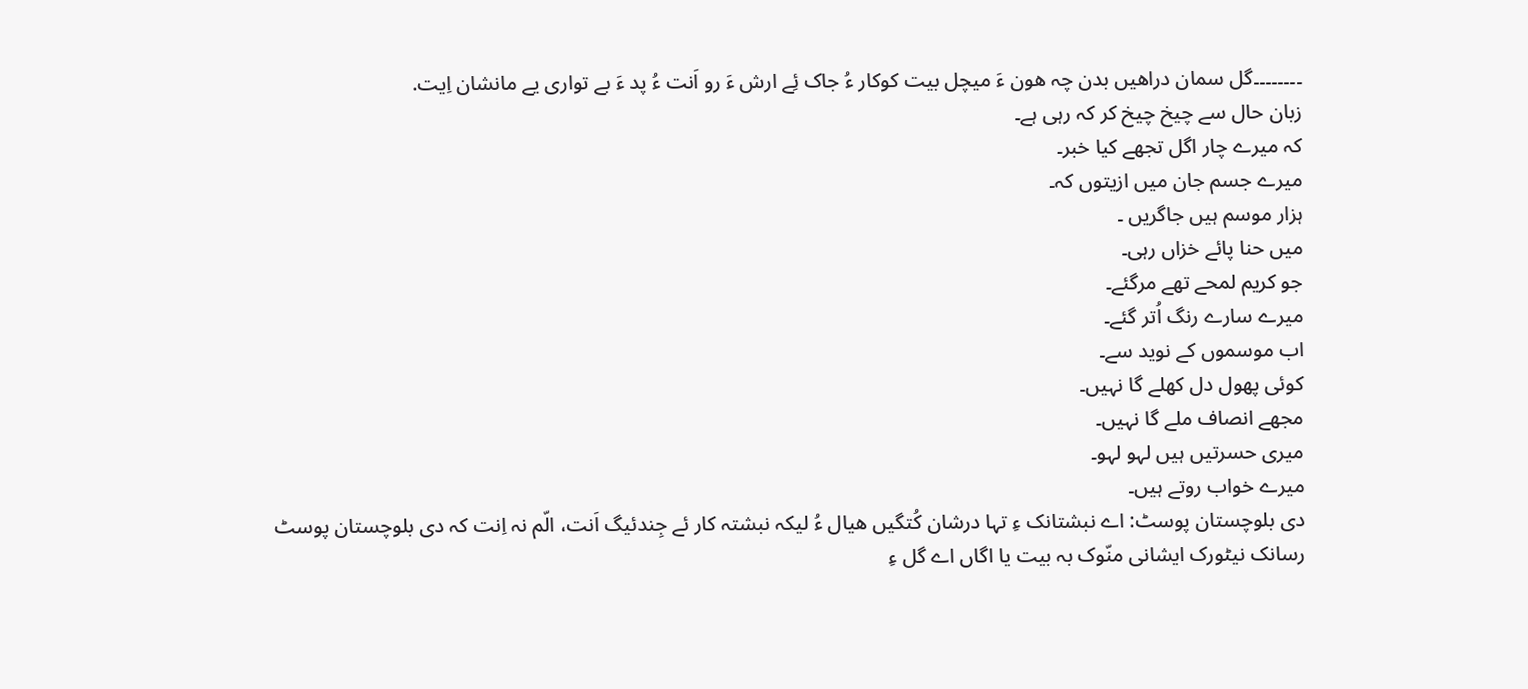۔۔۔۔۔۔۔۔گل سمان دراھیں بدن چہ ھون ءَ میچل بیت کوکار ءُ جاک ئِے ارش ءَ رو اَنت ءُ پد ءَ بے تواری یے مانشان اِیت.
زبان حال سے چیخ چیخ کر کہ رہی ہے۔
کہ میرے چار اگل تجھے کیا خبر۔
میرے جسم جان میں ازیتوں کہ۔
ہزار موسم ہیں جاگریں ۔
میں حنا پائے خزاں رہی۔
جو کریم لمحے تھے مرگئے۔
میرے سارے رنگ اُتر گئے۔
اب موسموں کے نوید سے۔
کوئی پھول دل کھلے گا نہیں۔
مجھے انصاف ملے گا نہیں۔
میری حسرتیں ہیں لہو لہو۔
میرے خواب روتے ہیں۔
دی بلوچستان پوسٹ: اے نبشتانک ءِ تہا درشان کُتگیں ھیال ءُ لیکہ نبشتہ کار ئے جِندئیگ اَنت، الّم نہ اِنت کہ دی بلوچستان پوسٹ رسانک نیٹورک ایشانی منّوک بہ بیت یا اگاں اے گل ءِ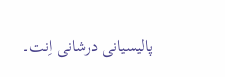پالیسیانی درشانی اِنت۔